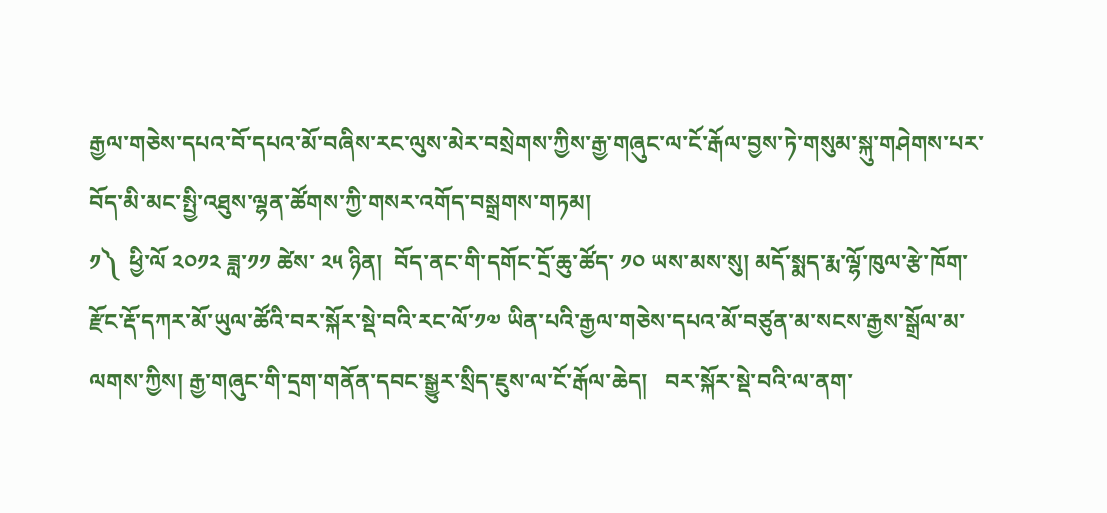རྒྱལ་གཅེས་དཔའ་བོ་དཔའ་མོ་བཞིས་རང་ལུས་མེར་བསྲེགས་ཀྱིས་རྒྱ་གཞུང་ལ་ངོ་རྒོལ་བྱས་ཏེ་གསུམ་སྐུ་གཤེགས་པར་བོད་མི་མང་སྤྱི་འཐུས་ལྷན་ཚོགས་ཀྱི་གསར་འགོད་བསྒྲགས་གཏམ།
༡༽  ཕྱི་ལོ ༢༠༡༢ ཟླ་༡༡ ཚེས་ ༢༥ ཉིན།  བོད་ནང་གི་དགོང་དྲོ་ཆུ་ཚོད་ ༡༠ ཡས་མས་སུ། མདོ་སྨད་རྨ་ལྷོ་ཁུལ་རྩེ་ཁོག་རྫོང་རྡོ་དཀར་མོ་ཡུལ་ཚོའི་བར་སྐོར་སྡེ་བའི་རང་ལོ་༡༧ ཡིན་པའི་རྒྱལ་གཅེས་དཔའ་མོ་བཙུན་མ་སངས་རྒྱས་སྒྲོལ་མ་ལགས་ཀྱིས། རྒྱ་གཞུང་གི་དྲག་གནོན་དབང་སྒྱུར་སྲིད་ཇུས་ལ་ངོ་རྒོལ་ཆེད།   བར་སྐོར་སྡེ་བའི་ལ་ནག་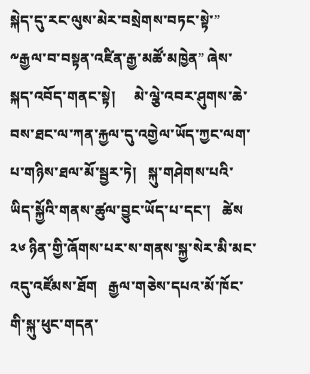སྐེད་དུ་རང་ལུས་མེར་བསྲེགས་བཏང་སྟེ་” ༸རྒྱལ་བ་བསྟན་འཛིན་རྒྱ་མཚོ་མཁྱེན” ཞེས་སྐད་འབོད་གནང་སྟེ།     མེ་ལྕེ་འབར་ཤུགས་ཆེ་བས་ཐང་ལ་ཀན་རྐྱལ་དུ་འགྱེལ་ཡོད་ཀྱང་ལག་པ་གཉིས་ཐལ་མོ་སྦྱར་ཏེ།   སྐུ་གཤེགས་པའི་ཡིད་སྐྱོའི་གནས་ཚུལ་བྱུང་ཡོད་པ་དང་།   ཚེས  ༢༦ ཉིན་གྱི་ཞོགས་པར་ས་གནས་སྐྱ་སེར་མི་མང་འདུ་འཛོམས་ཐོག   རྒྱལ་གཅེས་དཔའ་མོ་ཁོང་གི་སྐུ་ཕུང་གདན་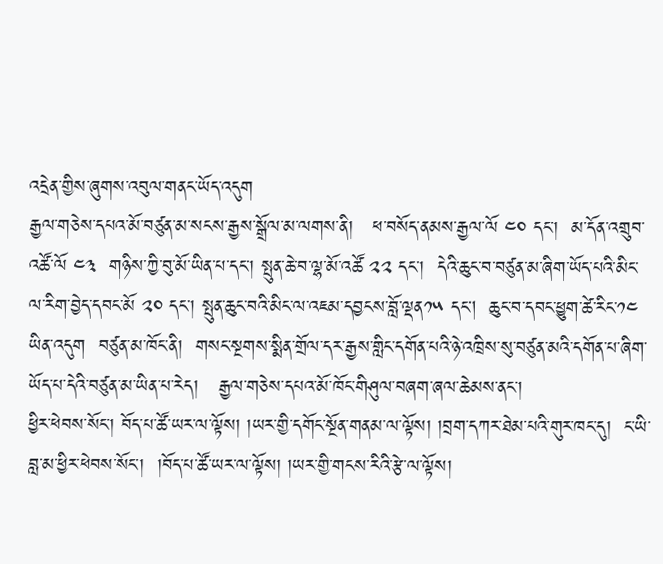འདྲེན་གྱིས་ཞུགས་འབུལ་གནང་ཡོད་འདུག
རྒྱལ་གཅེས་དཔའ་མོ་བཙུན་མ་སངས་རྒྱས་སྒྲོལ་མ་ལགས་ནི།   ཕ་བསོད་ནམས་རྒྱལ་ལོ ༤༠ དང་།  མ་དོན་འགྲུབ་འཚོ་ལོ ༤༣  གཉིས་ཀྱི་བུ་མོ་ཡིན་པ་དང་། སྤུན་ཆེ་བ་ལྷ་མོ་འཚོ ༢༢ དང་།  དེའི་ཆུང་བ་བཙུན་མ་ཞིག་ཡོད་པའི་མིང་ལ་རིག་བྱེད་དབང་མོ ༢༠ དང་། སྤུན་ཆུང་བའི་མིང་ལ་འཇམ་དབྱངས་བློ་ལྡན༡༥ དང།  ཆུང་བ་དབང་ཕྱུག་ཚེ་རིང་༡༤ ཡིན་འདུག  བཙུན་མ་ཁོང་ནི།  གསང་སྔགས་སྨིན་གྲོལ་དར་རྒྱས་གླིང་དགོན་པའི་ཉེ་འཁྲིས་སུ་བཙུན་མའི་དགོན་པ་ཞིག་ཡོད་པ་དེའི་བཙུན་མ་ཡིན་པ་རེད།   རྒྱལ་གཅེས་དཔའ་མོ་ཁོང་གིཤུལ་བཞག་ཞལ་ཆེམས་ནང་།
ཕྱིར་ཕེབས་སོང་། བོད་པ་ཚོ་ཡར་ལ་ལྟོས། །ཡར་གྱི་དགོང་སྔོན་གནམ་ལ་ལྟོས། །བྲག་དཀར་ཐེམ་པའི་གུར་ཁང་དུ།  ང་ཡི་བླ་མ་ཕྱིར་ཕེབས་སོང་།  །བོད་པ་ཚོ་ཡར་ལ་ལྟོས། །ཡར་གྱི་གངས་རིའི་རྩེ་ལ་ལྟོས།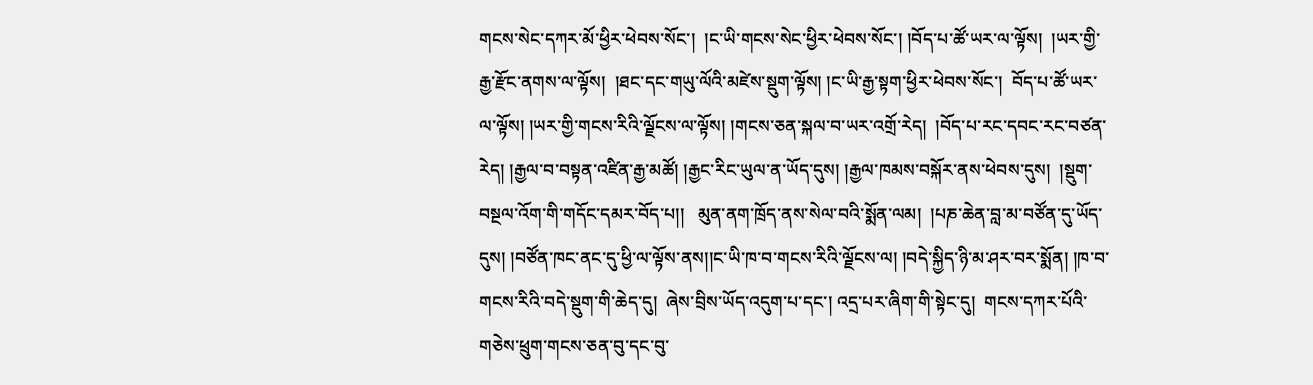གངས་སེང་དཀར་མོ་ཕྱིར་ཕེབས་སོང་།  །ང་ཡི་གངས་སེང་ཕྱིར་ཕེབས་སོང་། །བོད་པ་ཚོ་ཡར་ལ་ལྟོས།  །ཡར་གྱི་རྒྱ་རྫོང་ནགས་ལ་ལྟོས།  །ཐང་དང་གཡུ་ལོའི་མཛེས་སྡུག་ལྟོས། །ང་ཡི་རྒྱ་སྟག་ཕྱིར་ཕེབས་སོང་།  བོད་པ་ཚོ་ཡར་ལ་ལྟོས། །ཡར་གྱི་གངས་རིའི་ལྗོངས་ལ་ལྟོས། །གངས་ཅན་སྐལ་བ་ཡར་འགྲོ་རེད།  །བོད་པ་རང་དབང་རང་བཙན་རེད། །རྒྱལ་བ་བསྟན་འཛིན་རྒྱ་མཚོ། །རྒྱང་རིང་ཡུལ་ན་ཡོད་དུས། །རྒྱལ་ཁམས་བསྐོར་ནས་ཕེབས་དུས།  །སྡུག་བསྔལ་འོག་གི་གདོང་དམར་བོད་པ།།   མུན་ནག་ཁྲོད་ནས་སེལ་བའི་སྨོན་ལམ།  །པཎ་ཆེན་བླ་མ་བཙོན་དུ་ཡོད་དུས། །བཙོན་ཁང་ནང་དུ་ཕྱི་ལ་ལྟོས་ནས།།ང་ཡི་ཁ་བ་གངས་རིའི་ལྗོངས་ལ། །བདེ་སྐྱིད་ཉི་མ་ཤར་བར་སྨོན། །ཁ་བ་གངས་རིའི་བདེ་སྡུག་གི་ཆེད་དུ།  ཞེས་བྲིས་ཡོད་འདུག་པ་དང་། འདྲ་པར་ཞིག་གི་སྟེང་དུ།  གངས་དཀར་པོའི་གཅེས་ཕྲུག་གངས་ཅན་བུ་དང་བུ་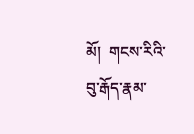མོ།  གངས་རིའི་བུ་རྒོད་རྣམ་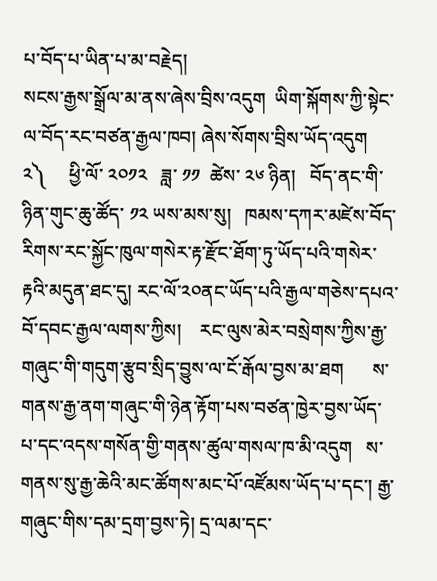པ་བོད་པ་ཡིན་པ་མ་བརྗེད།
སངས་རྒྱས་སྒྲོལ་མ་ནས་ཞེས་བྲིས་འདུག  ཡིག་སྐོགས་ཀྱི་སྟེང་ལ་བོད་རང་བཙན་རྒྱལ་ཁབ། ཞེས་སོགས་བྲིས་ཡོད་འདུག
༢༽     ཕྱི་ལོ་ ༢༠༡༢   ཟླ་ ༡༡  ཚེས་ ༢༦ ཉིན།   བོད་ནང་གི་ཉིན་གུང་ཆུ་ཚོད་ ༡༢ ཡས་མས་སུ།   ཁམས་དཀར་མཛེས་བོད་རིགས་རང་སྐྱོང་ཁུལ་གསེར་རྟ་རྫོང་ཐོག་ཏུ་ཡོད་པའི་གསེར་རྟའི་མདུན་ཐང་དུ། རང་ལོ་༢༠ནང་ཡོད་པའི་རྒྱལ་གཅེས་དཔའ་བོ་དབང་རྒྱལ་ལགས་ཀྱིས།    རང་ལུས་མེར་བསྲེགས་ཀྱིས་རྒྱ་གཞུང་གི་གདུག་རྩུབ་སྲིད་བྱུས་ལ་ངོ་རྒོལ་བྱས་མ་ཐག      ས་གནས་རྒྱ་ནག་གཞུང་གི་ཉེན་རྟོག་པས་བཙན་ཁྱེར་བྱས་ཡོད་པ་དང་འདས་གསོན་གྱི་གནས་ཚུལ་གསལ་ཁ་མི་འདུག   ས་གནས་སུ་རྒྱ་ཆེའི་མང་ཚོགས་མང་པོ་འཛོམས་ཡོད་པ་དང་། རྒྱ་གཞུང་གིས་དམ་དྲག་བྱས་ཏེ། དྲ་ལམ་དང་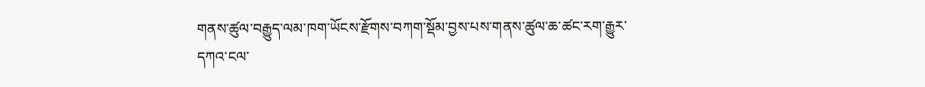གནས་ཚུལ་བརྒྱུད་ལམ་ཁག་ཡོངས་རྫོགས་བཀག་སྡོམ་བྱས་པས་གནས་ཚུལ་ཆ་ཚང་རག་རྒྱུར་དཀའ་ངལ་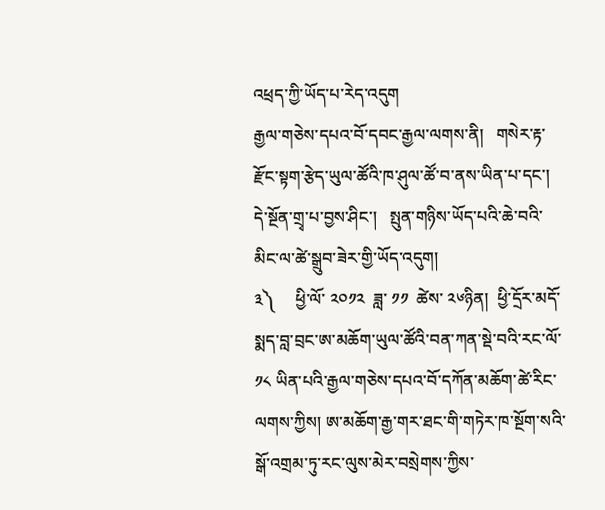འཕྲད་ཀྱི་ཡོད་པ་རེད་འདུག
རྒྱལ་གཅེས་དཔའ་བོ་དབང་རྒྱལ་ལགས་ནི།   གསེར་རྟ་རྫོང་སྟག་རྩེད་ཡུལ་ཚོའི་ཁ་ཤུལ་ཚོ་བ་ནས་ཡིན་པ་དང་།   དེ་སྔོན་གྲྭ་པ་བྱས་ཤིང་།   སྤུན་གཉིས་ཡོད་པའི་ཆེ་བའི་མིང་ལ་ཚེ་སྒྲུབ་ཟེར་གྱི་ཡོད་འདུག།
༣༽     ཕྱི་ལོ་ ༢༠༡༢  ཟླ་ ༡༡  ཚེས་ ༢༦ཉིན།  ཕྱི་དྲོར་མདོ་སྨད་བླ་བྲང་ཨ་མཆོག་ཡུལ་ཚོའི་བན་ཀན་སྡེ་བའི་རང་ལོ་ ༡༨ ཡིན་པའི་རྒྱལ་གཅེས་དཔའ་བོ་དཀོན་མཆོག་ཚེ་རིང་ལགས་ཀྱིས། ཨ་མཆོག་རྒྱ་གར་ཐང་གི་གཏེར་ཁ་སྔོག་སའི་སྒོ་འགྲམ་ཏུ་རང་ལུས་མེར་བསྲེགས་ཀྱིས་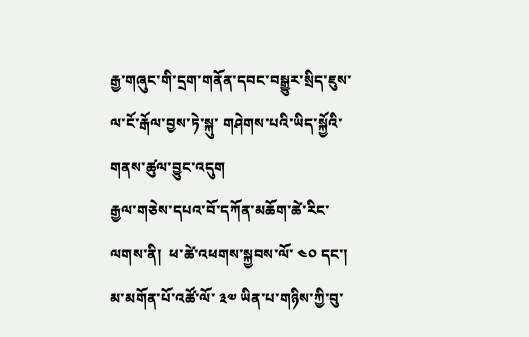རྒྱ་གཞུང་གི་དྲག་གནོན་དབང་བསྒྱུར་སྲིད་ཇུས་ལ་ངོ་རྒོལ་བྱས་ཏེ་སྐུ་ གཤེགས་པའི་ཡིད་སྐྱོའི་གནས་ཚུལ་བྱུང་འདུག
རྒྱལ་གཅེས་དཔའ་བོ་དཀོན་མཆོག་ཚེ་རིང་ལགས་ནི།  ཕ་ཚེ་འཕགས་སྐྱབས་ལོ་ ༤༠ དང་། མ་མགོན་པོ་འཚོ་ལོ་ ༣༧ ཡིན་པ་གཉིས་ཀྱི་བུ་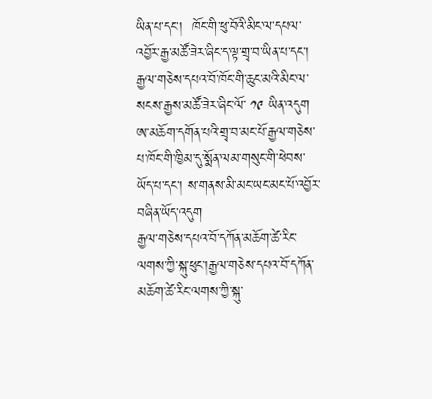ཡིན་པ་དང་།  ཁོང་གི་ཕུ་བོའི་མིང་ལ་དཔལ་འབྱོར་རྒྱ་མཚོ་ཟེར་ཞིང་ད་ལྟ་གྲྭ་བ་ཡིན་པ་དང་།  རྒྱལ་གཅེས་དཔའ་བོ་ཁོང་གི་ཆུང་མའི་མིང་ལ་སངས་རྒྱས་མཚོ་ཟེར་ཞིང་ལོ་ ༡༩ ཡིན་འདུག  ཨ་མཆོག་དགོན་པའི་གྲྭ་བ་མང་པོ་རྒྱལ་གཅེས་པ་ཁོང་གི་ཁྱིམ་དུ་སྨོན་ལམ་གསུང་གི་ཕེབས་ཡོད་པ་དང་། ས་གནས་མི་མང་ཡང་མང་པོ་འབྱོར་བཞིན་ཡོད་འདུག
རྒྱལ་གཅེས་དཔའ་བོ་དཀོན་མཆོག་ཚེ་རིང་ལགས་ཀྱི་སྐུ་ཕུང་།རྒྱལ་གཅེས་དཔའ་བོ་དཀོན་མཆོག་ཚེ་རིང་ལགས་ཀྱི་སྐུ་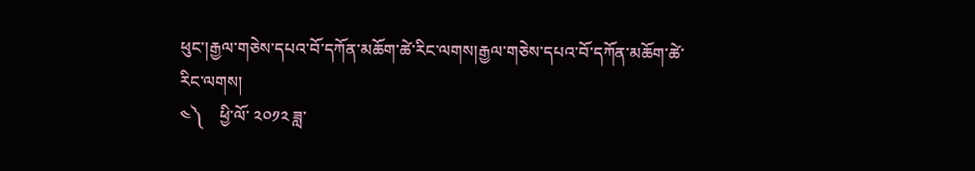ཕུང་།རྒྱལ་གཅེས་དཔའ་བོ་དཀོན་མཆོག་ཚེ་རིང་ལགས།རྒྱལ་གཅེས་དཔའ་བོ་དཀོན་མཆོག་ཚེ་རིང་ལགས།
༤༽    ཕྱི་ལོ་ ༢༠༡༢ ཟླ་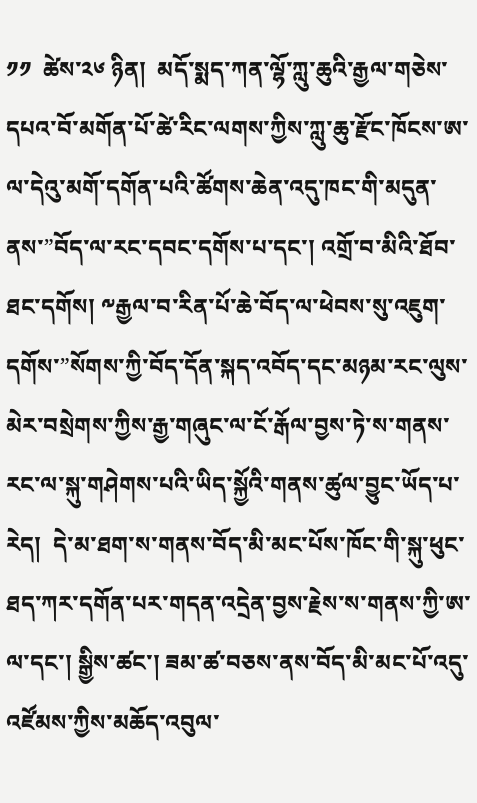༡༡  ཚེས་༢༦ ཉིན།  མདོ་སྨད་ཀན་ལྷོ་ཀླུ་ཆུའི་རྒྱལ་གཅེས་དཔའ་བོ་མགོན་པོ་ཚེ་རིང་ལགས་ཀྱིས་ཀླུ་ཆུ་རྫོང་ཁོངས་ཨ་ལ་དེའུ་མགོ་དགོན་པའི་ཚོགས་ཆེན་འདུ་ཁང་གི་མདུན་ནས་”བོད་ལ་རང་དབང་དགོས་པ་དང་། འགྲོ་བ་མིའི་ཐོབ་ཐང་དགོས། ༸རྒྱལ་བ་རིན་པོ་ཆེ་བོད་ལ་ཕེབས་སུ་འཇུག་དགོས་”སོགས་ཀྱི་བོད་དོན་སྐད་འབོད་དང་མཉམ་རང་ལུས་མེར་བསྲེགས་ཀྱིས་རྒྱ་གཞུང་ལ་ངོ་རྒོལ་བྱས་ཏེ་ས་གནས་རང་ལ་སྐུ་གཤེགས་པའི་ཡིད་སྐྱོའི་གནས་ཚུལ་བྱུང་ཡོད་པ་རེད།  དེ་མ་ཐག་ས་གནས་བོད་མི་མང་པོས་ཁོང་གི་སྐུ་ཕུང་ཐད་ཀར་དགོན་པར་གདན་འདྲེན་བྱས་རྗེས་ས་གནས་ཀྱི་ཨ་ལ་དང་། སྒྱིས་ཚང་། ཟམ་ཚ་བཅས་ནས་བོད་མི་མང་པོ་འདུ་འཛོམས་ཀྱིས་མཆོད་འབུལ་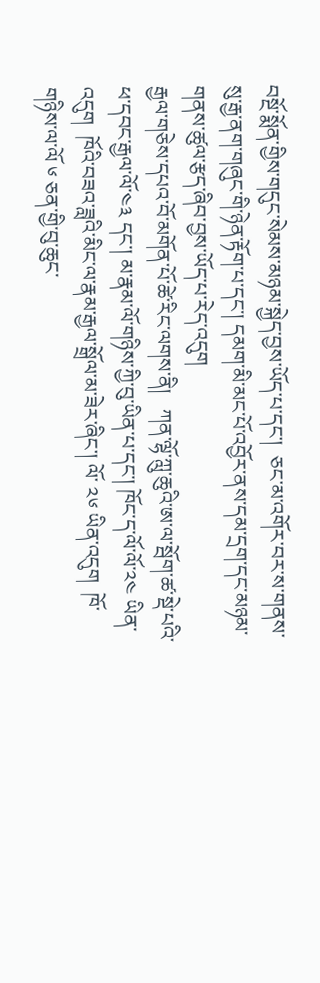བསྔོ་སྨོན་གྱིས་གདུང་སེམས་མཉམ་སྐྱེད་བྱས་ཡོད་པ་དང་།  ཅང་མ་འགོར་བར་ས་གནས་སུ་རྒྱ་ནག་གཞུང་གི་ཉེན་རྟོག་པ་དང་། དམག་མི་མང་པོ་འབྱོར་ནས་དམ་དྲག་དང་མཉམ་གནས་ཚུལ་རྩད་ཞིབ་བྱས་ཡོད་པ་རེད་འདུག
རྒྱལ་གཅེས་དཔའ་བོ་མགོན་པོ་ཚེ་རིང་ལགས་ནི།   ཀན་ལྷོ་ཀླུ་ཆུའི་ཨ་ལ་སྦོག་ཚ་སྡེ་པའི་ཕ་དབང་རྒྱལ་ལོ་༤༣ དང་། མ་རྣམ་ལོ་གཉིས་ཀྱི་བུ་ཡིན་པ་དང་། ཁོང་ད་ལོ་ལོ་༢༤ ཡིན་འདུག  ཁོའི་བཟའ་ཟླའི་མིང་ལ་རྣམ་རྒྱལ་སྒྲོལ་མ་ཟེར་ཞིང་། ལོ་ ༢༦ ཡིན་འདུག  ཁོ་གཉིས་ལ་ལོ ༦ ཅན་གྱི་བུ་ཆུང་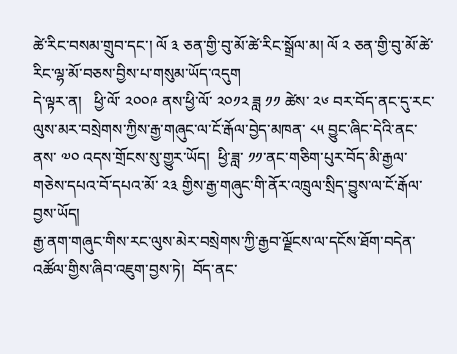ཚེ་རིང་བསམ་གྲུབ་དང་། ལོ ༣ ཅན་གྱི་བུ་མོ་ཚེ་རིང་སྒྲོལ་མ། ལོ ༢ ཅན་གྱི་བུ་མོ་ཚེ་རིང་ལྷ་མོ་བཅས་བྱིས་པ་གསུམ་ཡོད་འདུག
དེ་ལྟར་ན།   ཕྱི་ལོ་ ༢༠༠༩ ནས་ཕྱི་ལོ་ ༢༠༡༢ ཟླ ༡༡ ཚེས་ ༢༦ བར་བོད་ནང་དུ་རང་ལུས་མར་བསྲེགས་ཀྱིས་རྒྱ་གཞུང་ལ་ངོ་རྒོལ་བྱེད་མཁན་ ༨༥ བྱུང་ཞིང་དེའི་ནང་ནས་ ༧༠ འདས་གྲོངས་སུ་གྱུར་ཡོད།  ཕྱི་ཟླ་ ༡༡་ནང་གཅིག་པུར་བོད་མི་རྒྱལ་གཅེས་དཔའ་བོ་དཔའ་མོ་ ༢༣ གྱིས་རྒྱ་གཞུང་གི་ནོར་འཁྲུལ་སྲིད་བྱུས་ལ་ངོ་རྒོལ་བྱས་ཡོད།
རྒྱ་ནག་གཞུང་གིས་རང་ལུས་མེར་བསྲེགས་ཀྱི་རྒྱབ་ལྗོངས་ལ་དངོས་ཐོག་བདེན་འཚོལ་གྱིས་ཞིབ་འཇུག་བྱས་ཏེ།  བོད་ནང་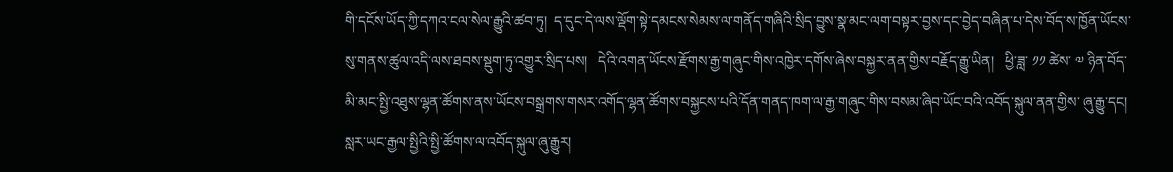གི་དངོས་ཡོད་ཀྱི་དཀའ་ངལ་སེལ་རྒྱུའི་ཚབ་ཏུ།  ད་དུང་དེ་ལས་ལྡོག་སྟེ་དམངས་སེམས་ལ་གནོད་གཞིའི་སྲིད་བྱུས་སྣ་མང་ལག་བསྟར་བྱས་དང་བྱེད་བཞིན་པ་དེས་བོད་ས་ཁྱོན་ཡོངས་སུ་གནས་ཚུལ་འདི་ལས་ཐབས་སྡུག་ཏུ་འགྱུར་སྲིད་པས།   དེའི་འགན་ཡོངས་རྫོགས་རྒྱ་གཞུང་གིས་འཁྱེར་དགོས་ཞེས་བསྐྱར་ནན་གྱིས་བརྗོད་རྒྱུ་ཡིན།   ཕྱི་ཟླ་ ༡༡ ཚེས་ ༧ ཉིན་བོད་མི་མང་སྤྱི་འཐུས་ལྷན་ཚོགས་ནས་ཡོངས་བསྒྲགས་གསར་འགོད་ལྷན་ཚོགས་བསྐྱངས་པའི་དོན་གནད་ཁག་ལ་རྒྱ་གཞུང་གིས་བསམ་ཞིབ་ཡོང་བའི་འབོད་སྐུལ་ནན་གྱིས་ ཞུ་རྒྱུ་དང། སླར་ཡང་རྒྱལ་སྤྱིའི་སྤྱི་ཚོགས་ལ་འབོད་སྐུལ་ཞུ་རྒྱུར།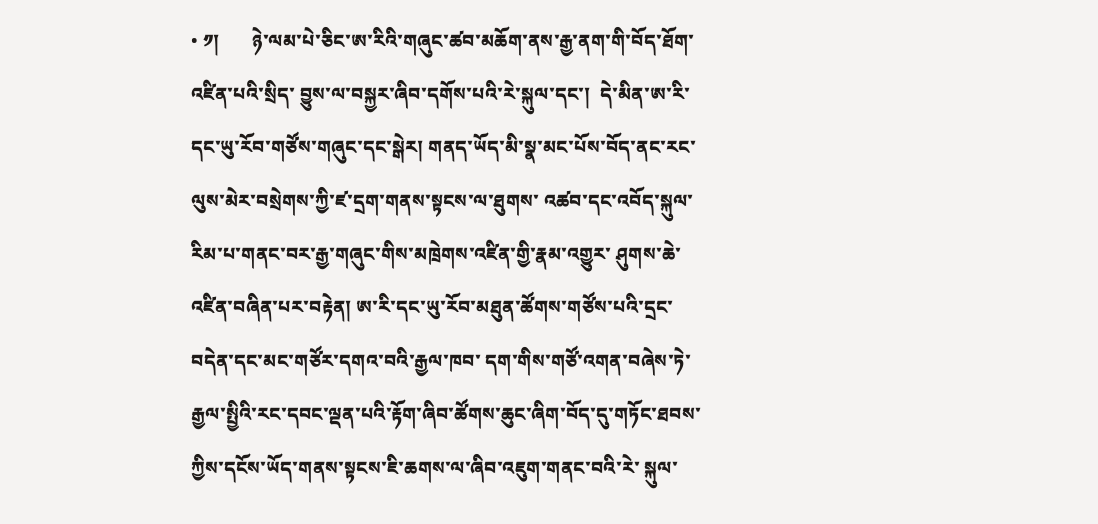• ༡།       ཉེ་ལམ་པེ་ཅིང་ཨ་རིའི་གཞུང་ཚབ་མཆོག་ནས་རྒྱ་ནག་གི་བོད་ཐོག་འཛིན་པའི་སྲིད་ བྱུས་ལ་བསྐྱར་ཞིབ་དགོས་པའི་རེ་སྐུལ་དང་།  དེ་མིན་ཨ་རི་དང་ཡུ་རོབ་གཙོས་གཞུང་དང་སྒེར། གནད་ཡོད་མི་སྣ་མང་པོས་བོད་ནང་རང་ལུས་མེར་བསྲེགས་ཀྱི་ཛ་དྲག་གནས་སྟངས་ལ་ཐུགས་ འཚབ་དང་འབོད་སྐུལ་རིམ་པ་གནང་བར་རྒྱ་གཞུང་གིས་མཁྲེགས་འཛིན་གྱི་རྣམ་འགྱུར་ ཤུགས་ཆེ་འཛིན་བཞིན་པར་བརྟེན། ཨ་རི་དང་ཡུ་རོབ་མཐུན་ཚོགས་གཙོས་པའི་དྲང་བདེན་དང་མང་གཙོར་དགའ་བའི་རྒྱལ་ཁབ་ དག་གིས་གཙོ་འགན་བཞེས་ཏེ་རྒྱལ་སྤྱིའི་རང་དབང་ལྡན་པའི་རྟོག་ཞིབ་ཚོགས་ཆུང་ཞིག་བོད་དུ་གཏོང་ཐབས་ཀྱིས་དངོས་ཡོད་གནས་སྟངས་ཇི་ཆགས་ལ་ཞིབ་འཇུག་གནང་བའི་རེ་ སྐུལ་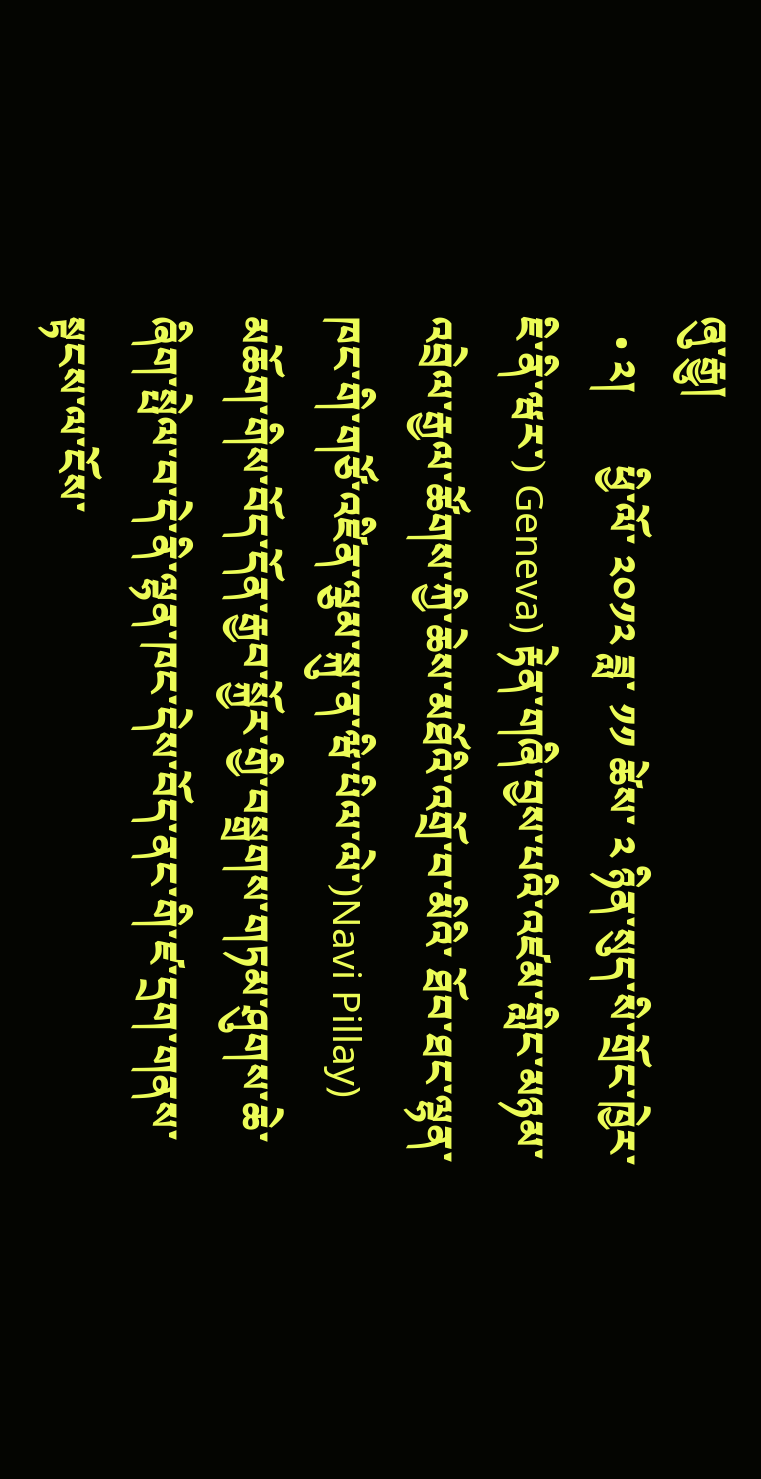ཞུ་རྒྱུ།
  • ༢།       ཕྱི་ལོ་ ༢༠༡༢ ཟླ་ ༡༡ ཚེས་ ༢ ཉིན་སུད་སི་གྲོང་ཁྱེར་ཇི་ནི་ཝར་) Geneva) རྟེན་གཞི་བྱས་པའི་འཛམ་གླིང་མཉམ་འབྲེལ་རྒྱལ་ཚོགས་ཀྱི་ཆེས་མཐོའི་འགྲོ་བ་མིའི་ ཐོབ་ཐང་ལྷན་ཁང་གི་གཙོ་འཛིན་ལྕམ་སྐུ་ན་ཝི་པིལ་ལེ་)Navi Pillay) མཆོག་གིས་བོད་དོན་རྒྱབ་སྐྱོར་གྱི་བསྒྲགས་གཏམ་ཤུགས་ཆེ་ཞིག་སྤེལ་བ་དེ་ནི་ལྷན་ཁང་དེས་བོད་ནང་གི་ཛ་དྲག་གནས་སྟངས་ལ་ངོས་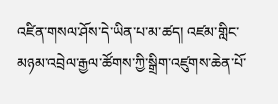འཛིན་གསལ་ཤོས་དེ་ཡིན་པ་མ་ཚད། འཛམ་གླིང་མཉམ་འབྲེལ་རྒྱལ་ཚོགས་ཀྱི་སྒྲིག་འཛུགས་ཆེན་པོ་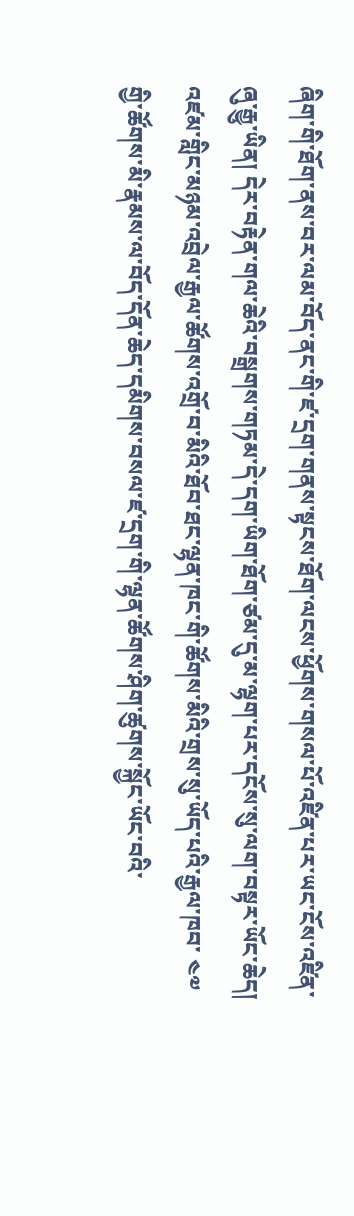ཞིག་གི་ཐོག་ནས་བར་ལམ་བོད་ནང་གི་ཛ་དྲག་གནས་སྟངས་ཐོག་ལངས་ཕྱོགས་གསལ་པོ་འཛིན་པར་ཡང་ངོས་འཛིན་ཞུ་རྒྱུ་ཡིན། དེར་བརྟེན་གལ་ཆེའི་བསྒྲགས་གཏམ་དེ་དག་ཡིག་ཐོག་ཙམ་དུ་མ་ལྷག་པར་དངོས་སུ་ལག་བསྟར་ཡོང་ཆེད།  འཛམ་གླིང་མཉམ་འབྲེལ་རྒྱལ་ཚོགས་འགྲོ་བ་མིའི་ཐོབ་ཐང་ལྷན་ཁང་གི་ཚོགས་མིའི་གྲས་སུ་ཡོད་པའི་རྒྱལ་ཁབ་ ༤༧ གྱི་ཚོགས་མི་རྣམས་ལ་བོད་དོན་ཆེད་དམིགས་བསལ་ཛ་དྲག་གི་ལྷན་ཚོགས་ཤིག་ཚུགས་སྐྱོང་ཡོང་བའི་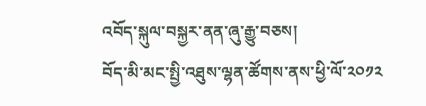འབོད་སྐུལ་བསྐྱར་ནན་ཞུ་རྒྱུ་བཅས།
བོད་མི་མང་སྤྱི་འཐུས་ལྷན་ཚོགས་ནས་ཕྱི་ལོ་༢༠༡༢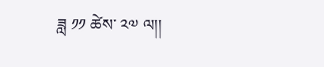ཟླ ༡༡ ཚེས་ ༢༧ ལ།།